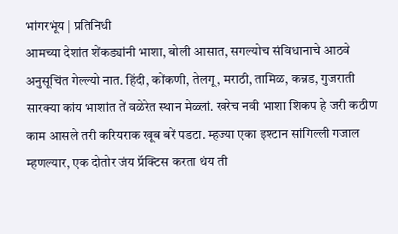भांगरभूंय | प्रतिनिधी
आमच्या देशांत शेंकड्यांनी भाशा, बोली आसात, सगल्योच संविधानाचे आठवे अनुसूचिंत गेल्ल्यो नात. हिंदी, कोंकणी, तेलगू, मराठी, तामिळ, कन्नड, गुजराती सारक्या कांय भाशांत तें वळेरेत स्थान मेळ्लां. खरेच नवी भाशा शिकप हे जरी कठीण काम आसले तरी करियराक खूब बरें पडटा. म्हज्या एका इश्टान सांगिल्ली गजाल म्हणल्यार, एक दोतोर जंय प्रॅक्टिस करता थंय ती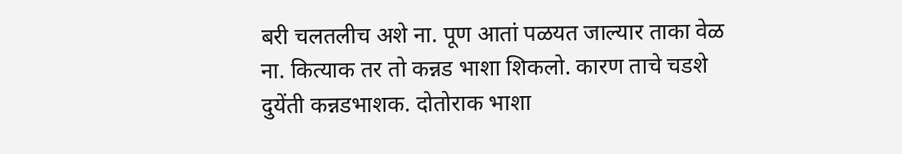बरी चलतलीच अशे ना. पूण आतां पळयत जाल्यार ताका वेळ ना. कित्याक तर तो कन्नड भाशा शिकलो. कारण ताचे चडशे दुयेंती कन्नडभाशक. दोतोराक भाशा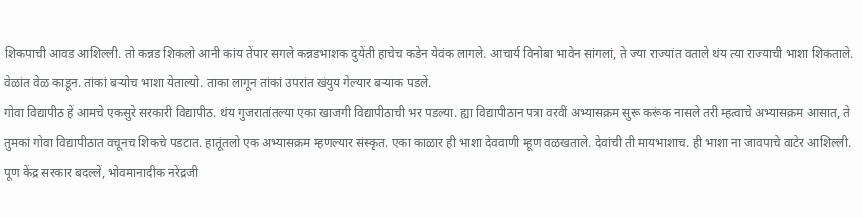शिकपाची आवड आशिल्ली. तो कन्नड शिकलो आनी कांय तेंपार सगले कन्नडभाशक दुयेंती हाचेच कडेन येवंक लागले. आचार्य विनोबा भावेन सांगलां, ते ज्या राज्यांत वताले थंय त्या राज्याची भाशा शिकताले. वेळांत वेळ काडून. तांकां बऱ्योच भाशा येताल्यो. ताका लागून तांकां उपरांत खंयुय गेल्यार बऱ्याक पडलें.
गोवा विद्यापीठ हें आमचे एकसुरे सरकारी विद्यापीठ. थंय गुजरातांतल्या एका खाजगी विद्यापीठाची भर पडल्या. ह्या विद्यापीठान पत्रा वरवीं अभ्यासक्रम सुरू करूंक नासले तरी म्हत्वाचे अभ्यासक्रम आसात, ते तुमकां गोवा विद्यापीठात वचूनच शिकचे पडटात. हातूंतलो एक अभ्यासक्रम म्हणल्यार संस्कृत. एका काळार ही भाशा देववाणी म्हूण वळखताले. देवांची ती मायभाशाच. ही भाशा ना जावपाचे वाटेर आशिल्ली. पूण केंद्र सरकार बदल्लें, भोवमानादीक नरेंद्रजी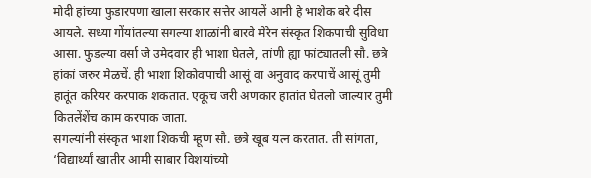मोदी हांच्या फुडारपणा खाला सरकार सत्तेर आयलें आनी हे भाशेक बरे दीस आयले. सध्या गोंयांतल्या सगल्या शाळांनी बारवे मेरेन संस्कृत शिकपाची सुविधा आसा. फुडल्या वर्सा जे उमेदवार ही भाशा घेतले, तांणी ह्या फांट्यातली सौ. छत्रे हांकां जरुर मेळचें. ही भाशा शिकोवपाची आसूं वा अनुवाद करपाचें आसूं तुमी हातूंत करियर करपाक शकतात. एकूच जरी अणकार हातांत घेतलो जाल्यार तुमी कितलेंशेंच काम करपाक जाता.
सगल्यांनी संस्कृत भाशा शिकची म्हूण सौ. छत्रे खूब यत्न करतात. ती सांगता, ‘विद्यार्थ्यां खातीर आमी साबार विशयांच्यो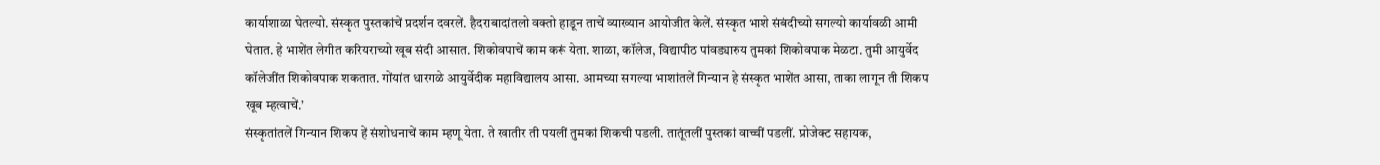कार्याशाळा घेतल्यो. संस्कृत पुस्तकांचें प्रदर्शन दवरलें. हैदराबादांतलो वक्तो हाडून ताचें व्याख्यान आयोजीत केलें. संस्कृत भाशे संबंदीच्यो सगल्यो कार्यावळी आमी घेतात. हे भाशेंत लेगीत करियराच्यो खूब संदी आसात. शिकोवपाचें काम करूं येता. शाळा, कॉलेज, विद्यापीठ पांवड्यारुय तुमकां शिकोवपाक मेळटा. तुमी आयुर्वेद कॉलेजींत शिकोवपाक शकतात. गोंयांत धारगळे आयुर्वेदीक महाविद्यालय आसा. आमच्या सगल्या भाशांतलें गिन्यान हे संस्कृत भाशेंत आसा, ताका लागून ती शिकप खूब म्हत्वाचें.’
संस्कृतांतलें गिन्यान शिकप हें संशोधनाचें काम म्हणू येता. ते खातीर ती पयलीं तुमकां शिकची पडली. तातूंतलीं पुस्तकां वाच्चीं पडलीं. प्रोजेक्ट सहायक,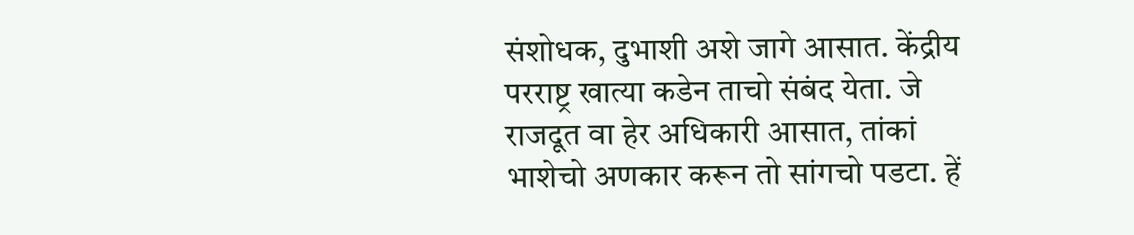संशोधक, दुभाशी अशे जागे आसात. केंद्रीय परराष्ट्र खात्या कडेन ताचो संबंद येता. जे राजदूत वा हेर अधिकारी आसात, तांकां भाशेचो अणकार करून तो सांगचो पडटा. हें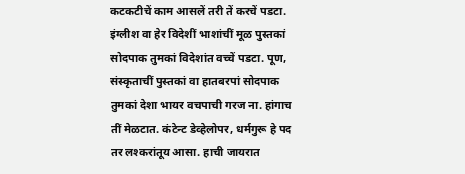कटकटीचें काम आसलें तरी तें करचें पडटा. इंग्लीश वा हेर विदेशीं भाशांचीं मूळ पुस्तकां सोदपाक तुमकां विदेशांत वच्चें पडटा. पूण, संस्कृताचीं पुस्तकां वा हातबरपां सोदपाक तुमकां देशा भायर वचपाची गरज ना. हांगाच तीं मेळटात. कंटेन्ट डेव्हेलोपर, धर्मगुरू हे पद तर लश्करांतूय आसा. हाची जायरात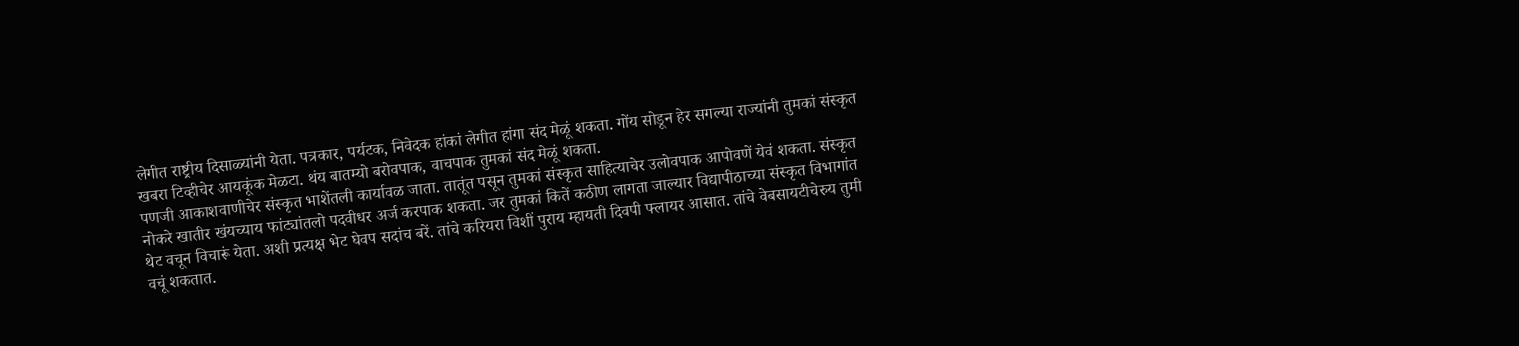लेगीत राष्ट्रीय दिसाळ्यांनी येता. पत्रकार, पर्यटक, निवेदक हांकां लेगीत हांगा संद मेळूं शकता. गोंय सोडून हेर सगल्या राज्यांनी तुमकां संस्कृत खबरा टिव्हीचेर आयकूंक मेळटा. थंय बातम्यो बरोवपाक, वाचपाक तुमकां संद मेळूं शकता.
पणजी आकाशवाणीचेर संस्कृत भाशेंतली कार्यावळ जाता. तातूंत पसून तुमकां संस्कृत साहित्याचेर उलोवपाक आपोवणें येवं शकता. संस्कृत नोकरे खातीर खंयच्याय फांट्यांतलो पदवीधर अर्ज करपाक शकता. जर तुमकां कितें कठीण लागता जाल्यार विद्यापीठाच्या संस्कृत विभागांत थेट वचून विचारूं येता. अशी प्रत्यक्ष भेट घेवप सदांच बरें. तांचे करियरा विशीं पुराय म्हायती दिवपी फ्लायर आसात. तांचे वेबसायटीचेरुय तुमी वचूं शकतात.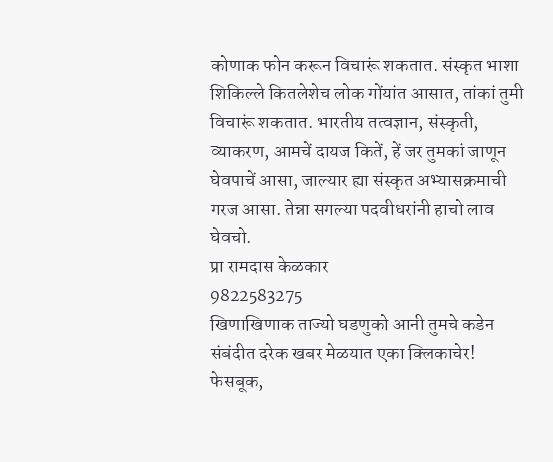कोणाक फोन करून विचारूं शकतात. संस्कृत भाशा शिकिल्ले कितलेशेच लोक गोंयांत आसात, तांकां तुमी विचारूं शकतात. भारतीय तत्वज्ञान, संस्कृती, व्याकरण, आमचें दायज कितें, हें जर तुमकां जाणून घेवपाचें आसा, जाल्यार ह्या संस्कृत अभ्यासक्रमाची गरज आसा. तेन्ना सगल्या पदवीधरांनी हाचो लाव घेवचो.
प्रा रामदास केळकार
9822583275
खिणाखिणाक ताज्यो घडणुको आनी तुमचे कडेन संबंदीत दरेक खबर मेळयात एका क्लिकाचेर! फेसबूक,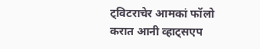ट्विटराचेर आमकां फॉलो करात आनी व्हाट्सएप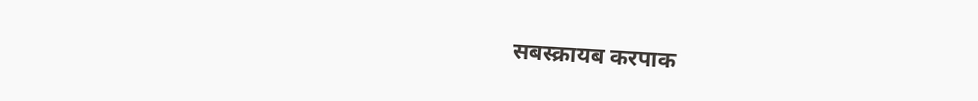सबस्क्रायब करपाक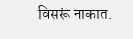विसरूं नाकात.